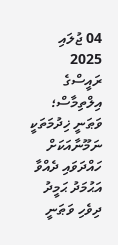04 ޖުލައި 2025
ރައީސްގެ އިލްތިމާސް؛ ވަޠަނީ ޚިދުމަތަކީ ނަމޫނާއަކަށް ހައްދަވައި ދެއްވާ
އަޙުމަދު ޙަމީދު
ދިވެހި ވަޠަނީ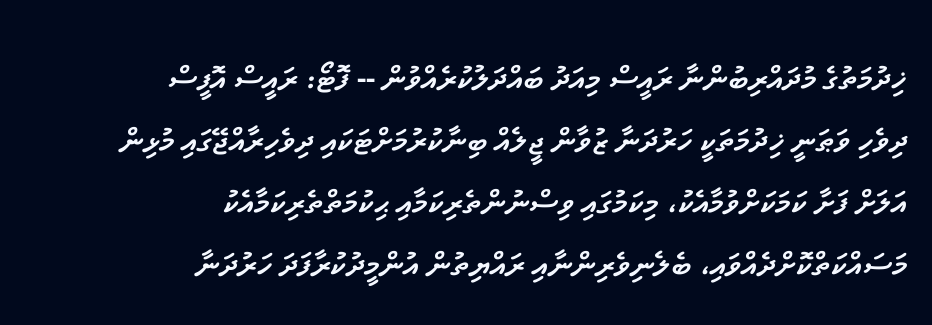ޚިދުމަތުގެ މުދައްރިބުންނާ ރައީސް މިއަދު ބައްދަލުކުރެއްވުން -- ފޮޓޯ: ރައީސް އޮފީސް
ދިވެހި ވަޠަނީ ޚިދުމަތަކީ ހަރުދަނާ ޒުވާން ޖީލެއް ބިނާކުރުމަށްޓަކައި ދިވެހިރާއްޖޭގައި މުޅިން އަލަށް ފަށާ ކަމަކަށްވުމާއެކު، މިކަމުގައި ވިސްނުންތެރިކަމާއި ޙިކުމަތްތެރިކަމާއެކު މަސައްކަތްކޮށްދެއްވައި، ބެލެނިވެރިންނާއި ރައްޔިތުން އުންމީދުކުރާފަދަ ހަރުދަނާ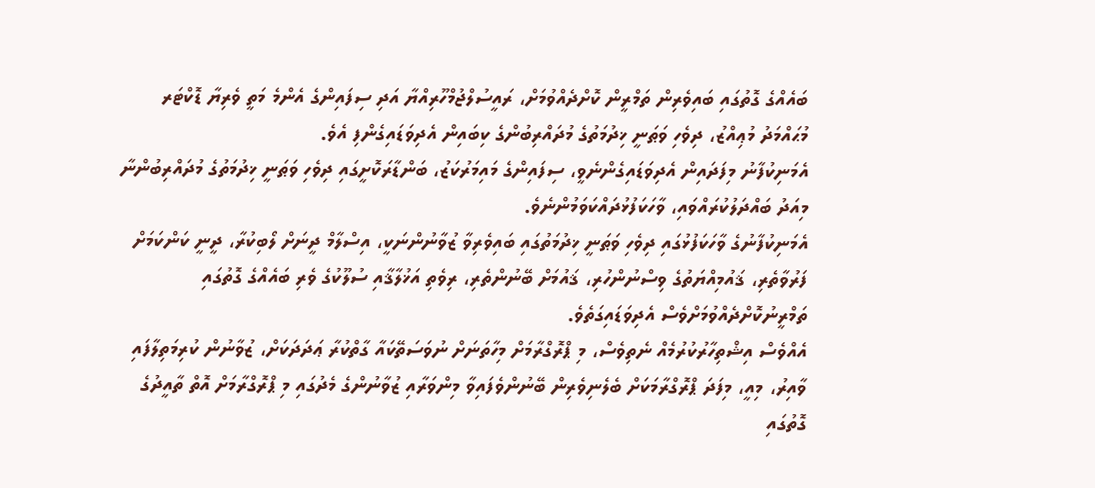ބައެއްގެ ގޮތުގައި ބައިވެރިން ތަމްރީން ކޮށްދެއްވުމަށް، ރައީސުލްޖުމްހޫރިއްޔާ އަދި ސިފައިންގެ އެންމެ މަތީ ވެރިޔާ ޑޮކްޓަރ މުޙައްމަދު މުޢިއްޒު، ދިވެހި ވަޠަނީ ޚިދުމަތުގެ މުދައްރިބުންގެ ކިބައިން އެދިވަޑައިގެންފި އެވެ.
އެމަނިކުފާނު މިފަދައިން އެދިވަޑައިގެންނެވީ، ސިފައިންގެ މައިމަރުކަޒު، ބަންޑާރަކޮށީގައި ދިވެހި ވަޠަނީ ޚިދުމަތުގެ މުދައްރިބުންނާ މިއަދު ބައްދަލުކުރައްވައި، ވާހަކަފުޅުދައްކަވަމުންނެވެ.
އެމަނިކުފާނުގެ ވާހަކަފުޅުގައި ދިވެހި ވަޠަނީ ޚިދުމަތުގައި ބައިވެރިވާ ޒުވާނުންނަކީ، އިސްލާމް ދީނަށް ލޯބިކުރާ، ދީނީ ކަންކަމަށް ފަރުވާތެރި، ޤައުމިއްޔަތުގެ ވިސްނުންހުރި، ޤައުމަށް ބޭނުންތެރި، ރިވެތި އަޚުލާޤާއި ސުލޫކުގެ ވެރި ބައެއްގެ ގޮތުގައި ތަމްރީނުކޮށްދެއްވުމަށްވެސް އެދިވަޑައިގަތެވެ.
އެއްވެސް އިޝްތިހާރުކުރުމެއް ނެތިވެސް، މި ޕްރޮގްރާމަށް މިހާތަނަށް ނުވަސަތޭކައާ ގާތްކުރާ ޢަދަދަކަށް، ޒުވާނުން ކުރިމަތިލާފައި ވާއިރު، މިއީ، މިފަދަ ޕްރޮގްރާމަކަށް ބެލެނިވެރިން ބޭނުންވެފައިވާ މިންވަރާއި ޒުވާނުންގެ މެދުގައި މި ޕްރޮގްރާމަށް އޮތް ތާއީދުގެ ގޮތުގައި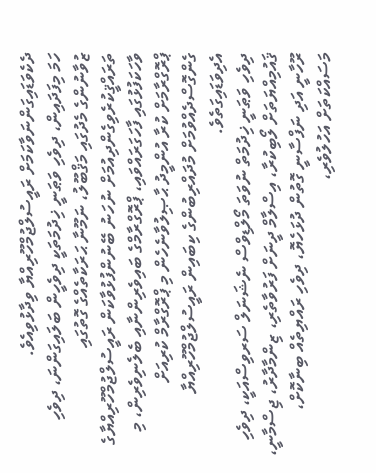ދެކެވަޑައިގަންނަވާކަމަށް ރައީސުލްޖުމްހޫރިއްޔާ ވިދާޅުވިއެވެ.
ހަމަ މިފަދައިން، ދިވެހި ވަޠަނީ ޚިދުމަތަކީ ދިވެހީން ބަލައިގަންނަ، ދިވެހި ޒުވާނުންގެ މެދުގައި މަޤްބޫލު، ނަމޫނާ ޙަރަކާތެއްގެ ގޮތުގައި ތަރައްޤީކުރެވިގެންދިއުމަށް ނުހަނު ބޭނުންފުޅުވާކަން ރައީސުލްޖުމްހޫރިއްޔާގެ ވާހަކަފުޅުގައި ފާހަގަރައްވައި، ޕްރޮގްރާމްގެ ބައިވެރިންނާއި ބެލެނިވެރިން، މި ޕްރޮގްރާމަށް ކުރާ އުންމީދު ޙާޞިލުވާނެހެން މި ޕްރޮގްރާމް ކުރިއަށް ގެންގޮސްދެއްވުމަށް މުދައްރިބުންގެ ކިބައިން ރައީސުލްޖުމްހޫރިއްޔާ އެދިވަޑައިގަތެވެ.
ދިވެހި ވަޠަނީ ޚިދުމަތް ނުވަތަ މޯލްޑިވްސް ނެޝަނަލް ސަރވިސްއަކީ، ދިވެހި ޤައުމިއްޔަތަށް ލޯބިކުރާ، އިސްލާމް ދީނަށް ފަރުވާތެރި، ޒިންމާދާރު، ޖިސްމާނީ، ރޫހާނީ އަދި ނަފްސާނީ ގޮތުން ދުޅަހެޔޮ، ދިވެހި ރައްޔިތެއް ބިނާކޮށް، މަސައްކަތަށް އަހުލުވެރި،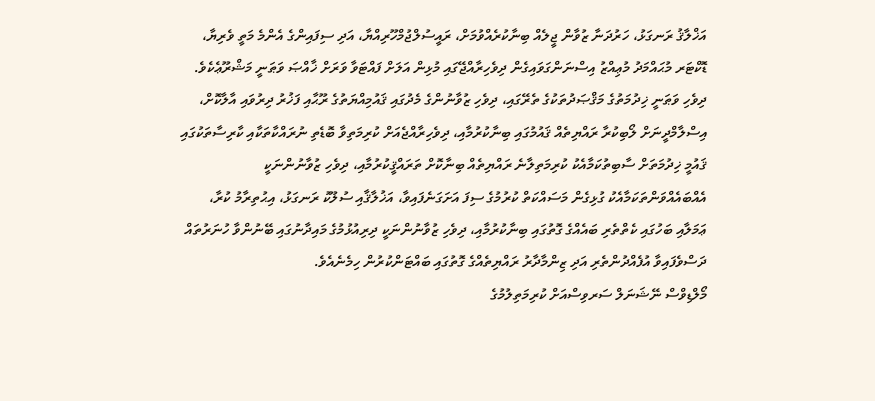އަޚްލާޤު ރަނގަޅު، ހަރުދަނާ ޒުވާން ޖީލެއް ބިނާކުރެއްވުމަށް، ރައީސުލްޖުމްހޫރިއްޔާ، އަދި ސިފައިންގެ އެންމެ މަތީ ވެރިޔާ، ޑޮކްޓަރ މުޙައްމަދު މުޢިއްޒު އިސްނަންގަވައިގެން ދިވެހިރާއްޖޭގައި މުޅިން އަލަށް ފައްޓަވާ ވަރަށް ޚާއްޞަ ވަޠަނީ މަޝްރޫޢެކެވެ.
ދިވެހި ވަޠަނީ ޚިދުމަތުގެ މަޤްޞަދުތަކުގެ ތެރޭގައި، ދިވެހި ޒުވާނުންގެ މެދުގައި ޤައުމިއްޔަތުގެ ރޫޙާއި ފަޚުރު ދިރުވައި އާލާކޮށް، އިސްލާމްދީނަށް ލޯބިކުރާ ރައްޔިތެއް ޤައުމުގައި ބިނާކުރުމާއި، ދިވެހިރާއްޖެއަށް ކުރިމަތިވާ ބޮޑެތި ނުރައްކާތަކާއި ކާރިސާތަކުގައި ޤައުމީ ޚިދުމަތަށް ސާބިތުކަމާއެކު ކުރިމަތިލާނެ ރައްޔިތެއް ބިނާކޮށް ތަރައްޤީކުރުމާއި، ދިވެހި ޒުވާނުންނަކީ އެއްބައެއްވަންތަކަމާއެކު ގުޅިގެން މަސައްކަތް ކުރުމުގެ ސިފަ އަށަގަނެފައިވާ، އަޚުލާޤާއި ސުލޫކު ރަނގަޅު، އިޙުތިރާމު ކުރާ، ޢަމަލާއި ބަހުގައި ކެތްތެރި ބައެއްގެ ގޮތުގައި ބިނާކުރުމާއި، ދިވެހި ޒުވާނުންނަކީ ދިރިއުޅުމުގެ މައިދާނުގައި ބޭނުންވާ ހުނަރުތައް ދަސްވެފައިވާ އުފެއްދުންތެރި އަދި ޒިންމާދާރު ރައްޔިތެއްގެ ގޮތުގައި ބައްޓަންކުރުން ހިމެނެއެވެ.
މޯލްޑިވްސް ނޭޝަނަލް ސަރވިސްއަށް ކުރިމަތިލުމުގެ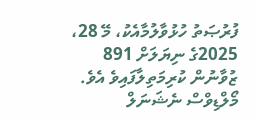ފުރުޞަތު ހުޅުވާލުމާއެކު، މޭ 28، 2025ގެ ނިޔަލަށް 891 ޒުވާނުން ކުރިމަތިލާފައިވެ އެވެ. މޯލްޑިވްސް ނެޝަނަލް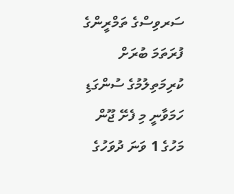ސަރވިސްގެ ތަމްރީންގެ ފުރަތަމަ ބުރަށް ކުރިމަތިލުމުގެ ސުންގަޑި ހަމަވާނީ މި ފެށޭ ޖޫން މަހުގެ 1 ވަނަ ދުވަހުގެ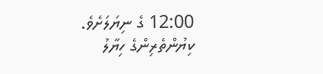12:00 ގެ ނިޔަލަށެވެ.
ކިޔުންތެރިންގެ ހިޔާލު